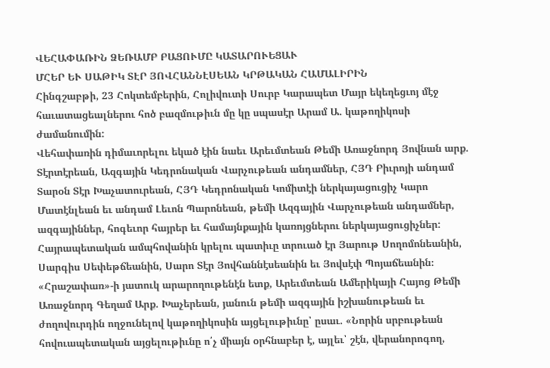ՎԵՀԱՓԱՌԻՆ ՁԵՌԱՄԲ ԲԱՑՈՒՄԸ ԿԱՏԱՐՈՒԵՑԱՒ
ՄՀԵՐ ԵՒ ՍԱԹԻԿ ՏԷՐ ՅՈՎՀԱՆՆԷՍԵԱՆ ԿՐԹԱԿԱՆ ՀԱՄԱԼԻՐԻՆ
Հինգշաբթի, 23 Հոկտեմբերին, Հոլիվուտի Սուրբ Կարապետ Մայր եկեղեցւոյ մէջ հաւատացեալներու հոծ բազմութիւն մը կը սպասէր Արամ Ա. կաթողիկոսի ժամանումին:
Վեհափառին դիմաւորելու եկած էին նաեւ Արեւմտեան Թեմի Առաջնորդ Յովնան արք. Տէրտէրեան, Ազգային Կեդրոնական Վարչութեան անդամներ, ՀՅԴ Բիւրոյի անդամ Տարօն Տէր Խաչատուրեան, ՀՅԴ Կեդրոնական Կոմիտէի ներկայացուցիչ Կարո Մատէնլեան եւ անդամ Լեւոն Պարոնեան, թեմի Ազգային Վարչութեան անդամներ, ազգայիններ, հոգեւոր հայրեր եւ համայնքային կառոյցներու ներկայացուցիչներ:
Հայրապետական ամպհովանին կրելու պատիւը տրուած էր Յարութ Սողոմոնեանին, Սարգիս Սեփեթճեանին, Սարո Տէր Յովհաննէսեանին եւ Յովսէփ Պոյաճեանին։
«Հրաշափառ»-ի յատուկ արարողութենէն ետք, Արեւմտեան Ամերիկայի Հայոց Թեմի Առաջնորդ Գեղամ Արք. Խաչերեան, յանուն թեմի ազգային իշխանութեան եւ ժողովուրդին ողջունելով կաթողիկոսին այցելութիւնը՝ ըսաւ. «Նորին սրբութեան հովուապետական այցելութիւնը ո՛չ միայն օրհնաբեր է, այլեւ՝ շէն, վերանորոգող,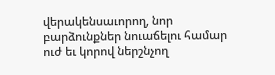վերակենսաւորող, նոր բարձունքներ նուաճելու համար ուժ եւ կորով ներշնչող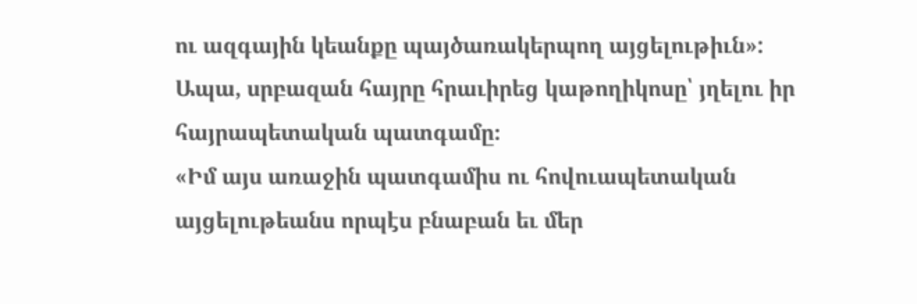ու ազգային կեանքը պայծառակերպող այցելութիւն»: Ապա, սրբազան հայրը հրաւիրեց կաթողիկոսը՝ յղելու իր հայրապետական պատգամը։
«Իմ այս առաջին պատգամիս ու հովուապետական այցելութեանս որպէս բնաբան եւ մեր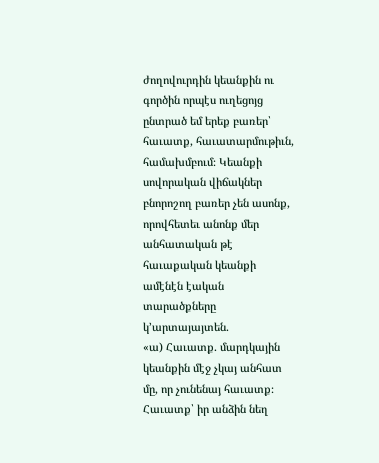ժողովուրդին կեանքին ու գործին որպէս ուղեցոյց ընտրած եմ երեք բառեր՝ հաւատք, հաւատարմութիւն, համախմբում։ Կեանքի սովորական վիճակներ բնորոշող բառեր չեն ասոնք, որովհետեւ անոնք մեր անհատական թէ հաւաքական կեանքի ամէնէն էական տարածքները կ’արտայայտեն.
«ա) Հաւատք. մարդկային կեանքին մէջ չկայ անհատ մը, որ չունենայ հաւատք։ Հաւատք՝ իր անձին նեղ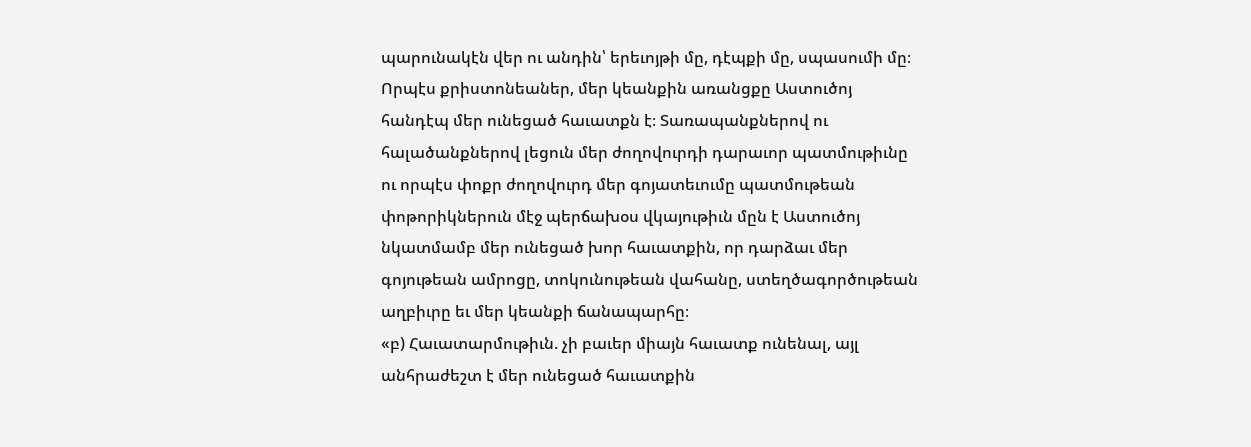պարունակէն վեր ու անդին՝ երեւոյթի մը, դէպքի մը, սպասումի մը։ Որպէս քրիստոնեաներ, մեր կեանքին առանցքը Աստուծոյ հանդէպ մեր ունեցած հաւատքն է։ Տառապանքներով ու հալածանքներով լեցուն մեր ժողովուրդի դարաւոր պատմութիւնը ու որպէս փոքր ժողովուրդ մեր գոյատեւումը պատմութեան փոթորիկներուն մէջ պերճախօս վկայութիւն մըն է Աստուծոյ նկատմամբ մեր ունեցած խոր հաւատքին, որ դարձաւ մեր գոյութեան ամրոցը, տոկունութեան վահանը, ստեղծագործութեան աղբիւրը եւ մեր կեանքի ճանապարհը։
«բ) Հաւատարմութիւն. չի բաւեր միայն հաւատք ունենալ, այլ անհրաժեշտ է մեր ունեցած հաւատքին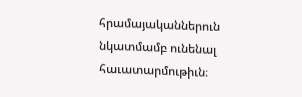հրամայականներուն նկատմամբ ունենալ հաւատարմութիւն։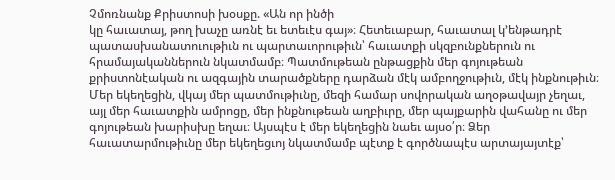Չմոռնանք Քրիստոսի խօսքը. «Ան որ ինծի
կը հաւատայ, թող խաչը առնէ եւ ետեւէս գայ»։ Հետեւաբար, հաւատալ կ’ենթադրէ պատասխանատուութիւն ու պարտաւորութիւն՝ հաւատքի սկզբունքներուն ու հրամայականներուն նկատմամբ։ Պատմութեան ընթացքին մեր գոյութեան քրիստոնէական ու ազգային տարածքները դարձան մէկ ամբողջութիւն, մէկ ինքնութիւն։ Մեր եկեղեցին, վկայ մեր պատմութիւնը, մեզի համար սովորական աղօթավայր չեղաւ, այլ մեր հաւատքին ամրոցը, մեր ինքնութեան աղբիւրը, մեր պայքարին վահանը ու մեր գոյութեան խարիսխը եղաւ։ Այսպէս է մեր եկեղեցին նաեւ այսօ՛ր։ Ձեր հաւատարմութիւնը մեր եկեղեցւոյ նկատմամբ պէտք է գործնապէս արտայայտէք՝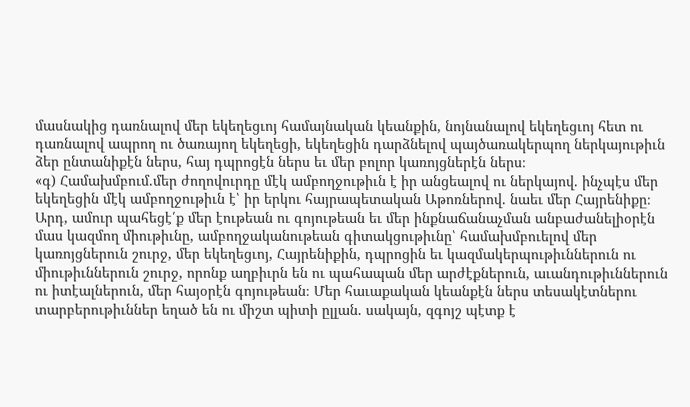մասնակից դառնալով մեր եկեղեցւոյ համայնական կեանքին, նոյնանալով եկեղեցւոյ հետ ու դառնալով ապրող ու ծառայող եկեղեցի, եկեղեցին դարձնելով պայծառակերպող ներկայութիւն ձեր ընտանիքէն ներս, հայ դպրոցէն ներս եւ մեր բոլոր կառոյցներէն ներս։
«գ) Համախմբում.մեր ժողովուրդը մէկ ամբողջութիւն է իր անցեալով ու ներկայով. ինչպէս մեր եկեղեցին մէկ ամբողջութիւն է՝ իր երկու հայրապետական Աթոռներով. նաեւ մեր Հայրենիքը։ Արդ, ամուր պահեցէ՛ք մեր էութեան ու գոյութեան եւ մեր ինքնաճանաչման անբաժանելիօրէն մաս կազմող միութիւնը, ամբողջականութեան գիտակցութիւնը՝ համախմբուելով մեր կառոյցներուն շուրջ, մեր եկեղեցւոյ, Հայրենիքին, դպրոցին եւ կազմակերպութիւններուն ու միութիւններուն շուրջ, որոնք աղբիւրն են ու պահապան մեր արժէքներուն, աւանդութիւններուն ու իտէալներուն, մեր հայօրէն գոյութեան։ Մեր հաւաքական կեանքէն ներս տեսակէտներու տարբերութիւններ եղած են ու միշտ պիտի ըլլան. սակայն, զգոյշ պէտք է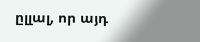ըլլալ, որ այդ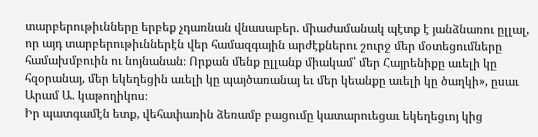տարբերութիւնները երբեք չդառնան վնասաբեր. միաժամանակ պէտք է յանձնառու ըլլալ, որ այդ տարբերութիւններէն վեր համազգային արժէքներու շուրջ մեր մօտեցումները համախմբուին ու նոյնանան։ Որքան մենք ըլլանք միակամ՝ մեր Հայրենիքը աւելի կը հզօրանայ, մեր եկեղեցին աւելի կը պայծառանայ եւ մեր կեանքը աւելի կը ծաղկի», ըսաւ Արամ Ա. կաթողիկոս։
Իր պատգամէն ետք, վեհափառին ձեռամբ բացումը կատարուեցաւ եկեղեցւոյ կից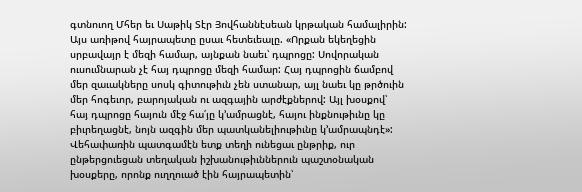գտնուող Մհեր եւ Սաթիկ Տէր Յովհաննէսեան կրթական համալիրին:
Այս առիթով հայրապետը ըսաւ հետեւեալը. «Որքան եկեղեցին սրբավայր է մեզի համար, այնքան նաեւ՝ դպրոցը: Սովորական ուսումնարան չէ հայ դպրոցը մեզի համար: Հայ դպրոցին ճամբով մեր զաւակները սոսկ գիտութիւն չեն ստանար, այլ նաեւ կը թրծուին մեր հոգեւոր, բարոյական ու ազգային արժէքներով: Այլ խօսքով՝ հայ դպրոցը հայուն մէջ հա՛յը կ’ամրացնէ, հայու ինքնութիւնը կը բիւրեղացնէ, նոյն ազգին մեր պատկանելիութիւնը կ’ամրապնդէ»:
Վեհափառին պատգամէն ետք տեղի ունեցաւ ընթրիք, ուր ընթերցուեցան տեղական իշխանութիւններուն պաշտօնական խօսքերը, որոնք ուղղուած էին հայրապետին՝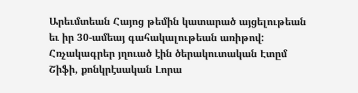Արեւմտեան Հայոց թեմին կատարած այցելութեան եւ իր 30-ամեայ գահակալութեան առիթով: Հռչակագրեր յղուած էին ծերակուտական Էտըմ Շիֆի, քոնկրէսական Լորա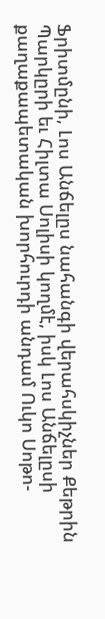Ֆրիտմընի, Լոս Անճելըս նահանգի վերահսկիչներ Քեթրին Պարկըրի եւ Հիլտա Սոլիսի կողմէ, իսկ Լոս Անճելըսի քաղաքապետական խորհուրդի անդամ Ուկո Սոթո-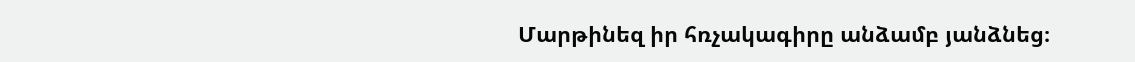Մարթինեզ իր հռչակագիրը անձամբ յանձնեց։